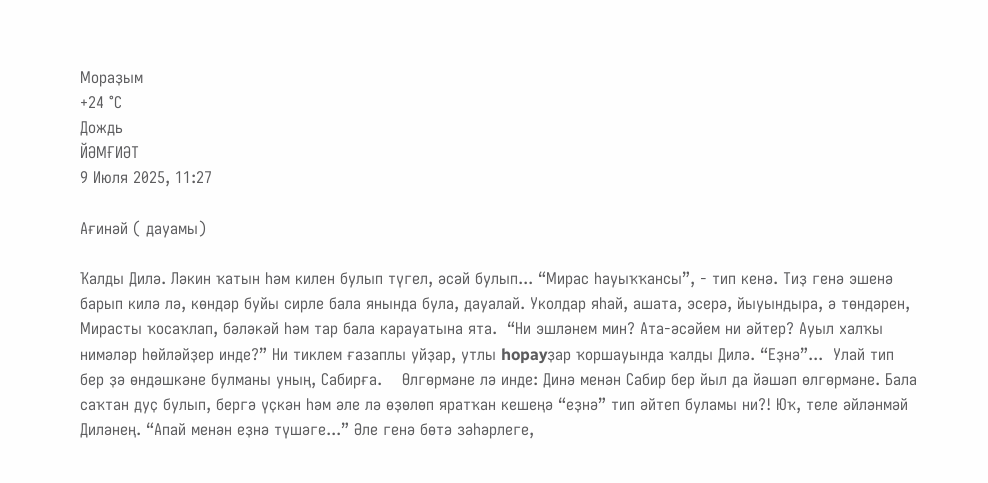Мораҙым
+24 °С
Дождь
ЙӘМҒИӘТ
9 Июля 2025, 11:27

Ағинәй ( дауамы)

Ҡалды Дилә. Ләкин ҡатын һәм килен булып түгел, әсәй булып... “Мирас һауыҡҡансы”, - тип кенә. Тиҙ генә эшенә барып килә лә, көндәр буйы сирле бала янында була, дауалай. Уколдар яһай, ашата, эсерә, йыуындыра, ә төндәрен, Мирасты ҡосаҡлап, бәләкәй һәм тар бала карауатына ята.  “Ни эшләнем мин? Ата-әсәйем ни әйтер? Ауыл халҡы нимәләр һөйләйҙер инде?” Ни тиклем ғазаплы уйҙар, утлы hopayҙap ҡоршауында ҡалды Дилә. “Еҙнә”...  Улай тип бер ҙә өндәшкәне булманы уның, Сабирға.    Өлгөрмәне лә инде: Динә менән Сабир бер йыл да йәшәп өлгөрмәне. Бала саҡтан дуҫ булып, бергә үҫкән һәм әле лә өҙөлөп яратҡан кешеңә “еҙнә” тип әйтеп буламы ни?! Юҡ, теле әйләнмәй Диләнең. “Апай менән еҙнә түшәге...” Әле генә бөтә зәһәрлеге,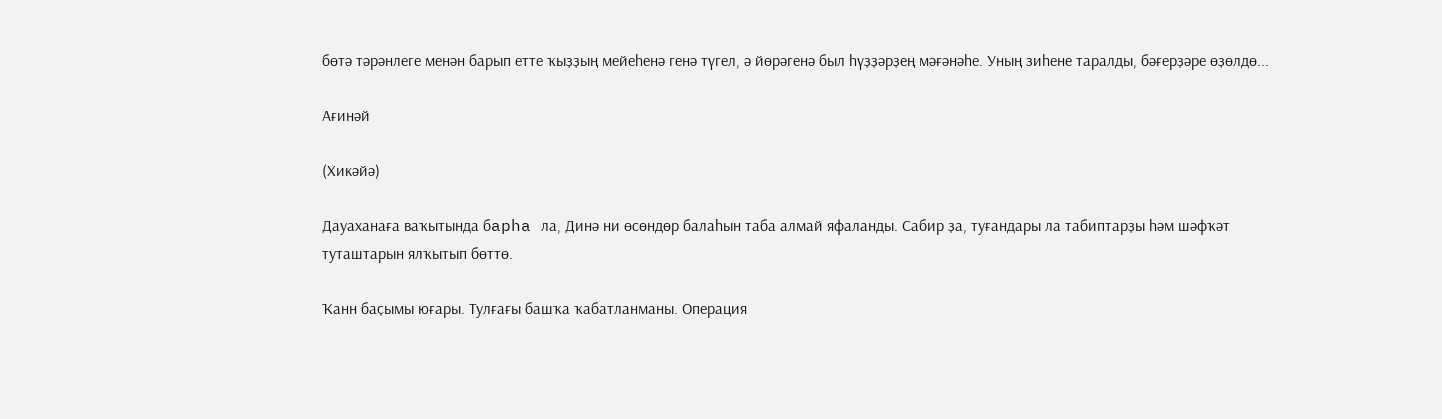бөтә тәрәнлеге менән барып етте ҡыҙҙың мейеһенә генә түгел, ә йөрәгенә был һүҙҙәрҙең мәғәнәһе. Уның зиһене таралды, бәғерҙәре өҙөлдө...

Ағинәй

(Хикәйә)

Дауаханаға ваҡытында бapha ла, Динә ни өсөндөр балаһын таба алмай яфаланды. Сабир ҙа, туғандары ла табиптарҙы һәм шәфҡәт туташтарын ялҡытып бөттө.

Ҡанн баҫымы юғары. Тулғағы башҡа ҡабатланманы. Операция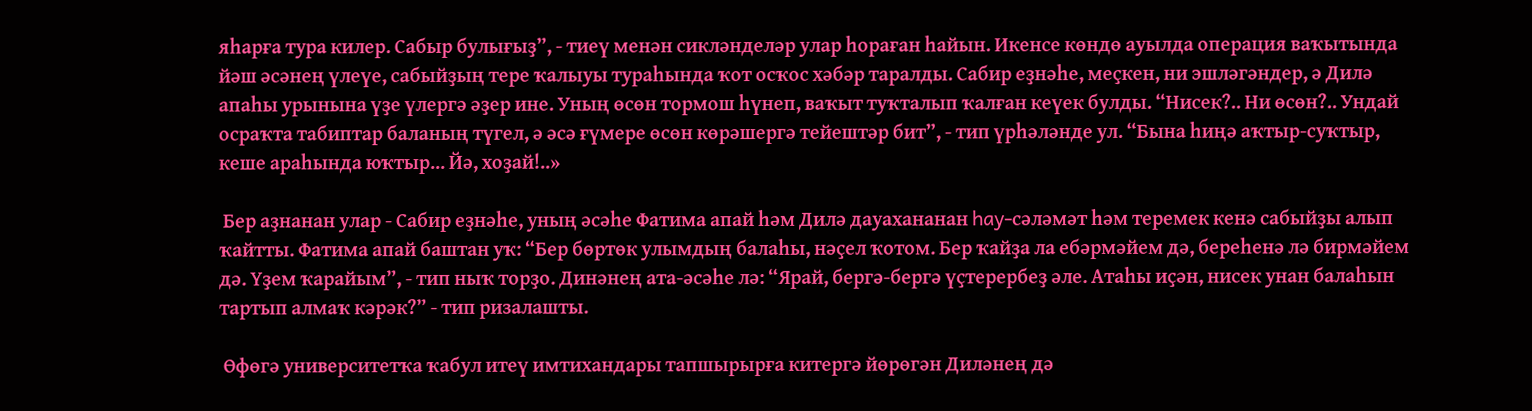яһарға тура килер. Сабыр булығыҙ”, - тиеү менән сикләнделәр улар һораған һайын. Икенсе көндө ауылда операция ваҡытында йәш әсәнең үлеүе, сабыйҙың тере ҡалыуы тураһында ҡот осҡос хәбәр таралды. Сабир еҙнәһе, меҫкен, ни эшләгәндер, ә Дилә апаһы урынына үҙе үлергә әҙер ине. Уның өсөн тормош һүнеп, ваҡыт туҡталып ҡалған кеүек булды. “Нисек?.. Ни өсөн?.. Ундай осраҡта табиптар баланың түгел, ә әсә ғүмере өсөн көрәшергә тейештәр бит”, - тип үрһәләнде ул. “Бына һиңә аҡтыр-суҡтыр, кеше араһында юҡтыр... Йә, хоҙай!..»

 Бер аҙнанан улар - Сабир еҙнәһе, уның әсәһе Фатима апай hәм Дилә дауахананан hay-сәләмәт һәм теремек кенә сабыйҙы алып ҡайтты. Фатима апай баштан уҡ: “Бер бөртөк улымдың балаһы, нәҫел ҡотом. Бер ҡайҙа ла ебәрмәйем дә, береһенә лә бирмәйем дә. Үҙем ҡарайым”, - тип ныҡ торҙо. Динәнең ата-әсәһе лә: “Ярай, бергә-бергә үҫтерербеҙ әле. Атаһы иҫән, нисек унан балаһын тартып алмаҡ кәрәк?” - тип ризалашты.

 Өфөгә университетҡа ҡабул итеү имтихандары тапшырырға китергә йөрөгән Диләнең дә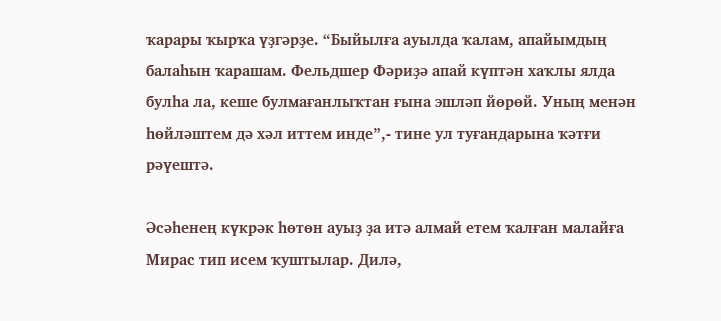ҡарары ҡырҡа үҙгәрҙе. “Быйылға ауылда ҡалам, апайымдың балаһын ҡарашам. Фельдшер Фәриҙә апай күптән хаҡлы ялда булha ла, кеше булмағанлыҡтан ғына эшләп йөрөй. Уның менән һөйләштем дә хәл иттем инде”,- тине ул туғандарына ҡәтғи рәүештә.

Әсәһенең күкрәк һөтөн ауыҙ ҙа итә алмай етем ҡалған малайға Мирас тип исем ҡуштылар. Дилә,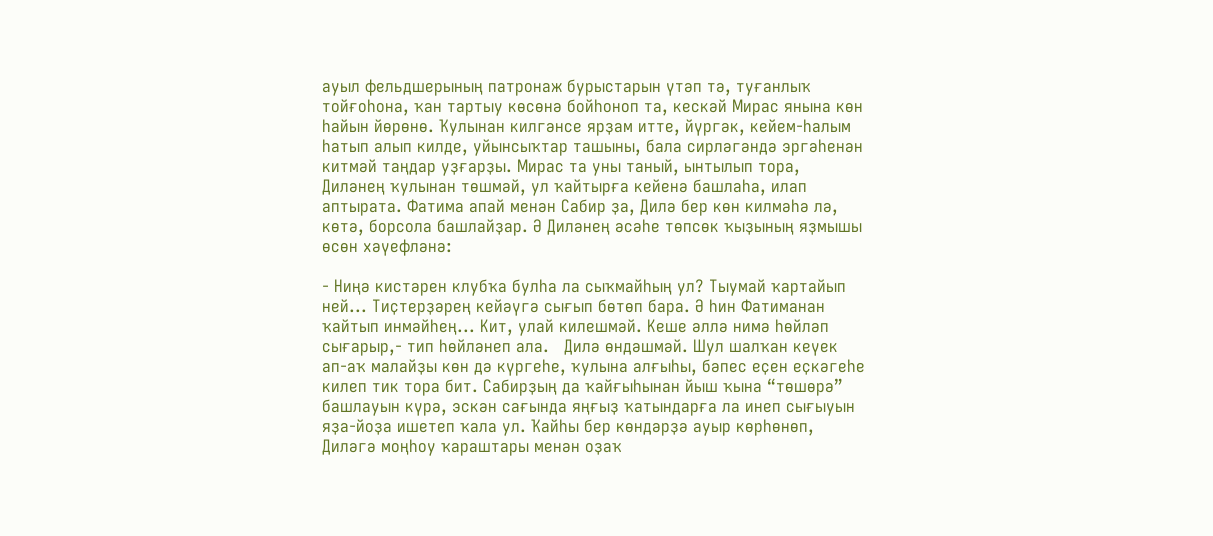ауыл фельдшерының патронаж бурыстарын үтәп тә, туғанлыҡ тойғоһона, ҡан тартыу көсөнә бойһоноп та, кескәй Мирас янына көн һайын йөрөнө. Ҡулынан килгәнсе ярҙам итте, йүргәк, кейем-һалым haтып алып килде, уйынсыҡтар ташыны, бала сирләгәндә эргәһенән китмәй таңдар уҙғарҙы. Мирас та уны таный, ынтылып тора, Диләнең ҡулынан төшмәй, ул ҡайтырға кейенә башлаһа, илап аптырата. Фатима апай менән Сабир ҙа, Дилә бер көн килмәһә лә, көтә, борсола башлайҙар. Ә Диләнең әсәһе төпсөк ҡыҙының яҙмышы өсөн хәүефләнә:

- Ниңә кистәрен клубҡа булһа ла сыҡмайһың ул? Тыумай ҡартайып ней... Тиҫтерҙәрең кейәүгә сығып бөтөп бара. Ә һин Фатиманан ҡайтып инмәйһең... Кит, улай килешмәй. Кеше әллә нимә һөйләп сығарыр,- тип һөйләнеп ала.   Дилә өндәшмәй. Шул шалҡан кеүек ап-аҡ малайҙы көн дә күргеһе, ҡулына aлғыһы, бәпес еҫен еҫкәгеһе килеп тик тора бит. Сабирҙың да ҡайғыһынан йыш ҡына “төшөрә” башлауын күрә, эскән сағында яңғыҙ ҡатындарға ла инеп сығыуын яҙа-йоҙа ишетеп ҡала ул. Ҡайһы бер көндәрҙә ауыр көрһөнөп, Диләгә моңһоу ҡараштары менән оҙаҡ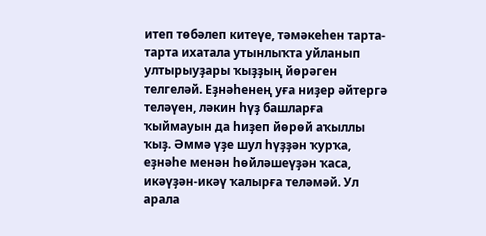итеп төбәлеп китеүе, тәмәкеһен тарта-тарта ихатала утынлыҡта уйланып ултырыуҙары ҡыҙҙың йөрәген телгеләй. Еҙнәһенең yғa ниҙер әйтергә теләүен, ләкин һүҙ башларға ҡыймауын да һиҙеп йөрөй аҡыллы ҡыҙ. Әммә үҙе шул һүҙҙән ҡурҡа, еҙнәһе менән һөйләшеүҙән ҡаса, икәүҙән-икәү ҡалырға теләмәй. Ул арала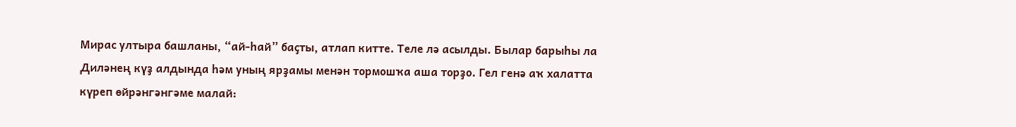Мирас ултыра башланы, “ай-һай” баҫты, атлап китте. Теле лә асылды. Былар барыһы ла Диләнең күҙ алдында һәм уның ярҙамы менән тормошҡа аша торҙо. Гел генә аҡ халатта күреп өйрәнгәнгәме малай: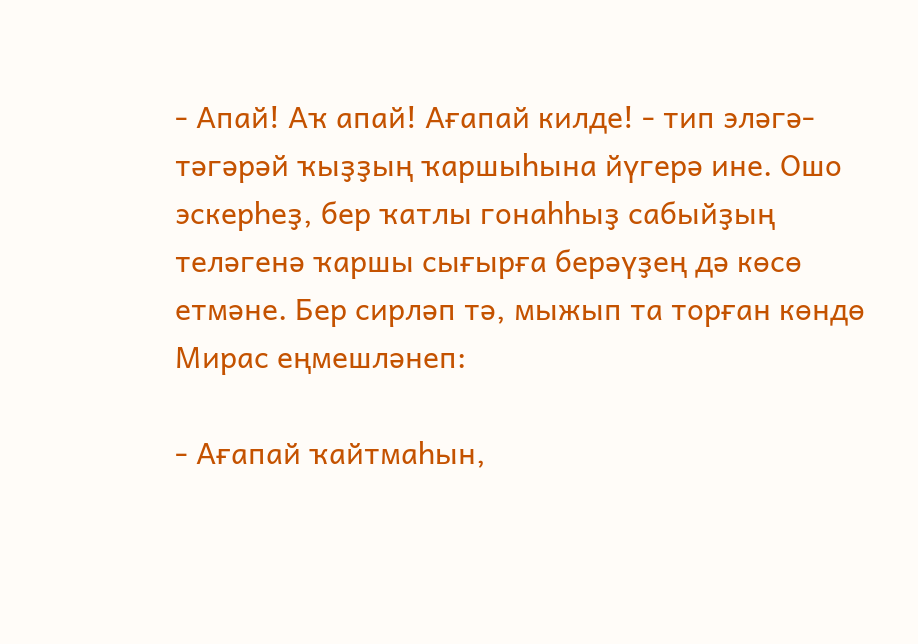- Апай! Аҡ апай! Ағапай килде! - тип эләгә-тәгәрәй ҡыҙҙың ҡаршыһына йүгерә ине. Ошо эскерһеҙ, бер ҡатлы гонаһһыҙ сабыйҙың теләгенә ҡаршы сығырғa берәүҙең дә көсө етмәне. Бер сирләп тә, мыжып та торған көндө Мирас еңмешләнеп:

- Ағапай ҡайтмаһын,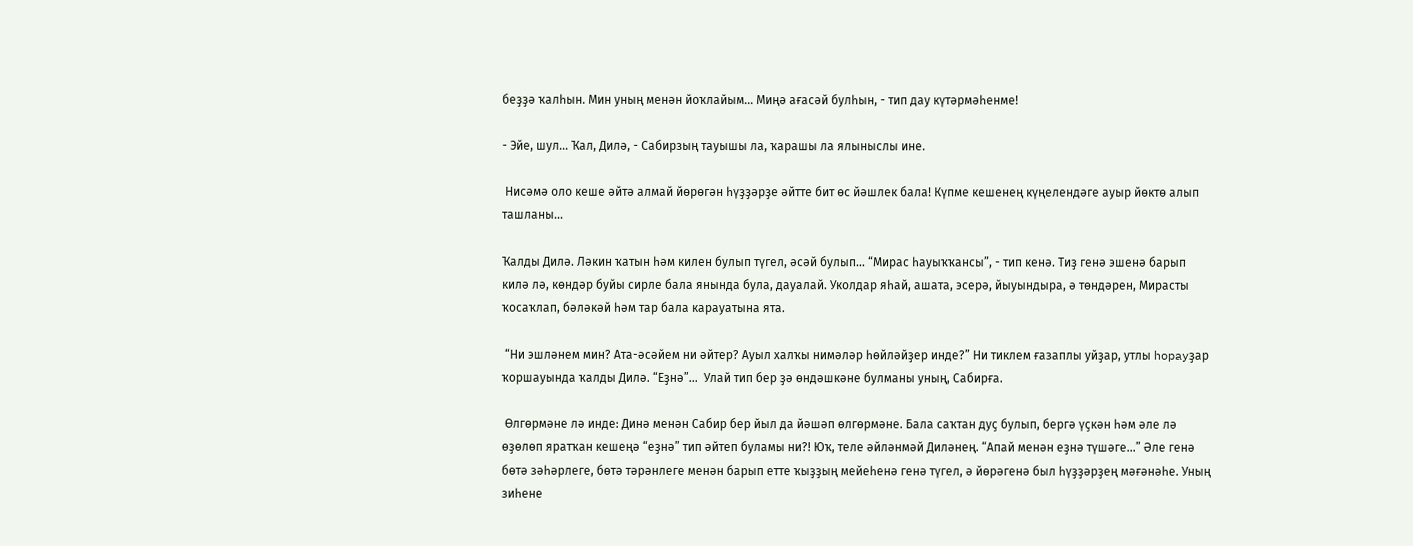беҙҙә ҡалһын. Мин уның менән йоҡлайым... Миңә ағасәй булһын, - тип дау күтәрмәһенме!

- Эйе, шул... Ҡал, Дилә, - Сабирзың тауышы ла, ҡарашы ла ялыныслы ине.

 Нисәмә оло кеше әйтә алмай йөрөгән һүҙҙәрҙе әйтте бит өс йәшлек бала! Күпме кешенең күңелендәге ауыр йөктө алып ташланы...

Ҡалды Дилә. Ләкин ҡатын һәм килен булып түгел, әсәй булып... “Мирас һауыҡҡансы”, - тип кенә. Тиҙ генә эшенә барып килә лә, көндәр буйы сирле бала янында була, дауалай. Уколдар яһай, ашата, эсерә, йыуындыра, ә төндәрен, Мирасты ҡосаҡлап, бәләкәй һәм тар бала карауатына ята.

 “Ни эшләнем мин? Ата-әсәйем ни әйтер? Ауыл халҡы нимәләр һөйләйҙер инде?” Ни тиклем ғазаплы уйҙар, утлы hopayҙap ҡоршауында ҡалды Дилә. “Еҙнә”...  Улай тип бер ҙә өндәшкәне булманы уның, Сабирға.

 Өлгөрмәне лә инде: Динә менән Сабир бер йыл да йәшәп өлгөрмәне. Бала саҡтан дуҫ булып, бергә үҫкән һәм әле лә өҙөлөп яратҡан кешеңә “еҙнә” тип әйтеп буламы ни?! Юҡ, теле әйләнмәй Диләнең. “Апай менән еҙнә түшәге...” Әле генә бөтә зәһәрлеге, бөтә тәрәнлеге менән барып етте ҡыҙҙың мейеһенә генә түгел, ә йөрәгенә был һүҙҙәрҙең мәғәнәһе. Уның зиһене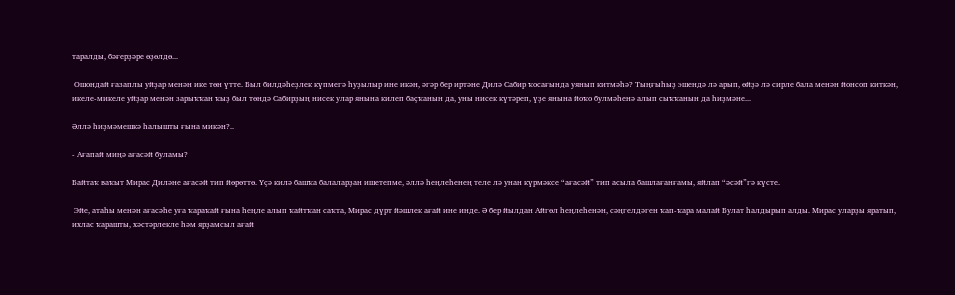таралды, бәғерҙәре өҙөлдө...

 Ошондай ғазаплы уйҙар менән ике төн үтте. Был билдәһеҙлек күпмегә һуҙылыр ине икән, әгәр бер иртәне Дилә Сабир ҡосағында уянып китмәһә? Тыңғыһыҙ эшендә лә арып, өйҙә лә сирле бала менән йонсоп киткән, икеле-микеле уйҙар менән зарыҡҡан ҡыҙ был төндә Сабирҙың нисек улар янына килеп баҫҡанын да, уны нисек күтәреп, үҙе янына йоҡо булмәһенә алып сыҡҡанын да һиҙмәне...

Әллә һиҙмәмешкә һалышты ғына микән?..

- Ағапай миңә ағасәй буламы?

Байтаҡ ваҡыт Мирас Диләне ағасәй тип йөрөттө. Үҫә килә башҡа балаларҙан ишетепме, әллә һеңлеһенең теле лә унан күрмәксе “ағасәй” тип асыла башлағанғамы, яйлап “әсәй”гә күсте.

 Эйе, атаһы менән aғаcәhe уға ҡараҡай ғына һеңле алып ҡайтҡан саҡта, Мирас дүрт йәшлек ағай ине инде. Ә бер йылдан Айгөл һеңлеһенән, сәңгелдәген ҡап-ҡара малай Булат һалдырып алды. Мирас уларҙы яратып, ихлас ҡарашты, хәстәрлекле һәм ярҙамсыл ағай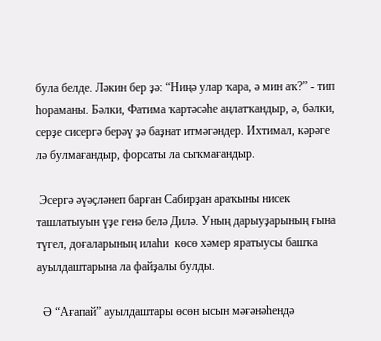була белде. Ләкин бер ҙә: “Ниңә улар ҡара, ә мин аҡ?” - тип һораманы. Бәлки, Фатима ҡартәсәһе аңлатҡандыр, ә, бәлки, cерҙe сисергә берәү ҙә баҙнат итмәгәндер. Ихтимал, кәрәге лә булмағандыр, форсаты ла сыҡмағандыр.

 Эсергә әүәҫләнеп барған Сабирҙан араҡыны нисек ташлатыуын үҙе генә белә Дилә. Уның дарыуҙарының ғына түгел, доғаларының илаһи  көсө хәмер яратыусы башҡа ауылдаштарына ла файҙалы булды.

  Ә “Ағапай” ауылдаштары өсөн ысын мәғәнәһендә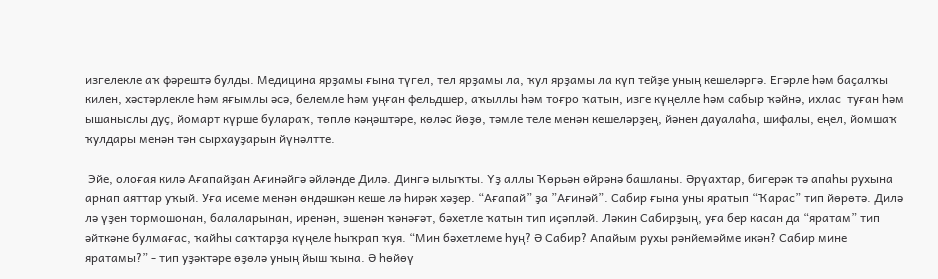изгелекле аҡ фәрештә булды. Медицина ярҙамы ғына түгел, тел ярҙамы ла, ҡул ярҙамы ла күп тейҙе уның кешеләргә. Егәрле һәм баҫалҡы килен, хәстәрлекле hәм яғымлы әсә, белемле hәм уңған фельдшер, аҡыллы hәм тоғро ҡатын, изге күңелле һәм сабыр ҡәйнә, ихлас  туған hәм ышаныслы дуҫ, йомарт күрше булараҡ, төплө кәңәштәре, көләс йөҙө, тәмле теле менән кешеләрҙең, йәнен дауалаһа, шифалы, еңел, йомшаҡ ҡулдары менән тән сырхауҙарын йүнәлтте.

 Эйе, олоғая килә Ағапайҙан Ағинәйгә әйләнде Дилә. Дингә ылыҡты. Yҙ аллы Ҡөрьән өйрәнә башланы. Әрүахтар, бигерәк тә апаһы рухына арнап аяттар уҡый. Уға исеме менән өндәшкән кеше лә һирәк хәҙер. “Ағапай” ҙа ”Ағинәй”. Сабир ғына уны яратып “Ҡарас” тип йөрөтә. Дилә лә үҙен тормошонан, балаларынан, иренән, эшенән ҡәнәғәт, бәхетле ҡатын тип иҫәпләй. Ләкин Сабирҙың, уға бер касан да “яратам” тип әйткәне булмағас, ҡайһы саҡтарҙа күңеле hыҡрап ҡуя. “Мин бәхетлеме һуң? Ә Сабир? Апайым рухы рәнйемәйме икән? Сабир мине яратамы?” - тип уҙәктәре өҙөлә уның йыш ҡына. Ә һөйөү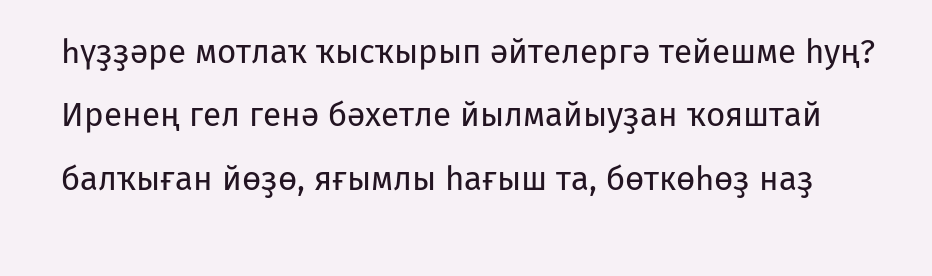һүҙҙәре мотлаҡ ҡысҡырып әйтелергә тейешме hyң? Иренең гел генә бәхетле йылмайыуҙан ҡояштай балҡыған йөҙө, яғымлы haғыш та, бөткөһөҙ наҙ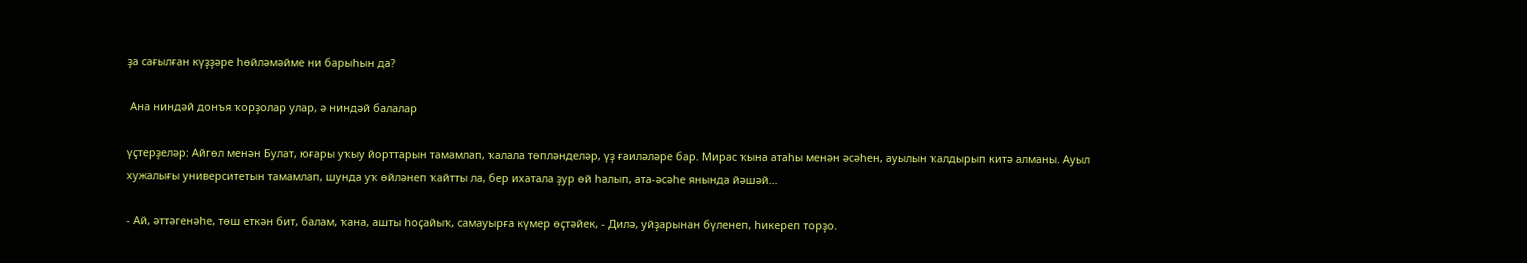ҙа сағылған күҙҙәре һөйләмәйме ни барыһын да?

 Ана ниндәй донъя ҡорҙолар улар, ә ниндәй балалар

үҫтерҙеләр: Айгөл менән Булат, юғары уҡыу йорттарын тамамлап, ҡалала төпләнделәр, үҙ ғаиләләре бар. Мирас ҡына атаһы менән әсәһен, ауылын ҡалдырып китә алманы. Ауыл хужалығы университетын тамамлап, шунда уҡ өйләнеп ҡайтты ла, бер ихатала ҙур өй һалып, ата-әсәһе янында йәшәй...

- Ай, әттәгенәһе, төш еткән бит, балам, ҡана, ашты һоҫайыҡ, самауырға күмер өҫтәйек, - Дилә, уйҙарынан бүленеп, һикереп торҙо.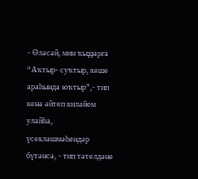- Өләсәй, мин ҡыҙҙарға “Аҡтыр- суҡтыр, кеше араһында юҡтыр”,- тип кенә әйтеп киләйем улайһа, үсекләшмәһендәр бүтәнсә, - тип тәтелдәне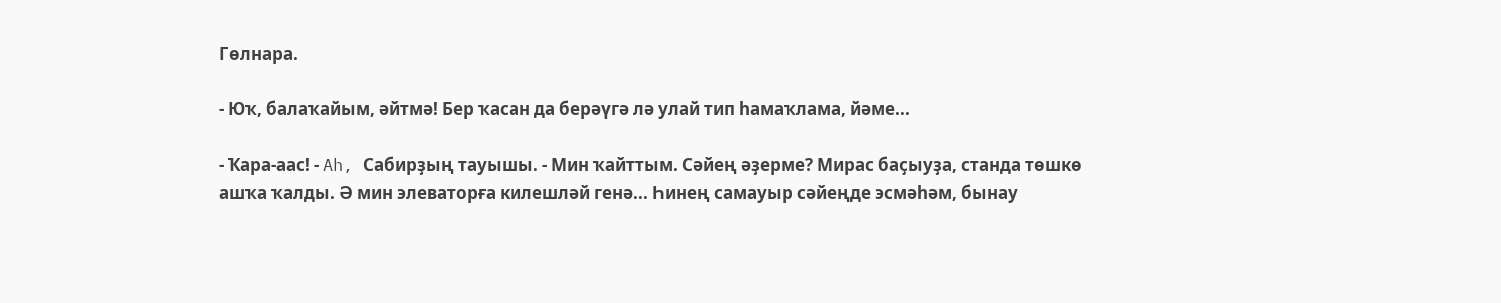Гөлнара.

- Юҡ, балаҡайым, әйтмә! Бер ҡасан да берәүгә лә улай тип һамаҡлама, йәме...

- Ҡара-аас! - Ah, Сабирҙың тауышы. - Мин ҡайттым. Сәйең әҙерме? Мирас баҫыуҙа, станда төшкө ашҡа ҡалды. Ә мин элеваторға килешләй генә... Һинең самауыр сәйеңде эсмәһәм, бынау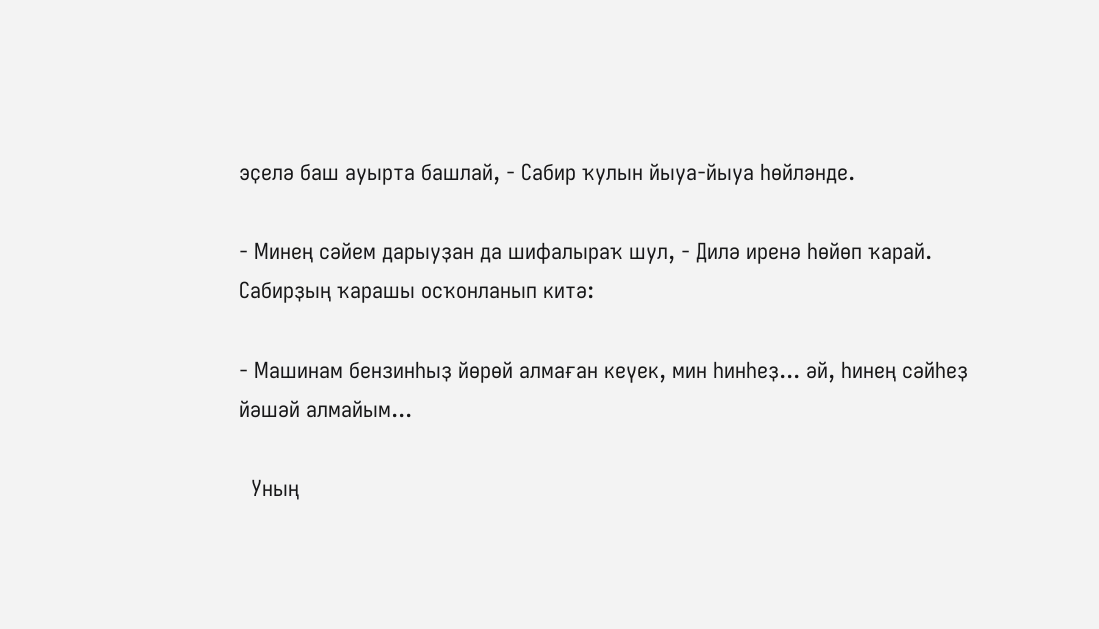эҫелә баш ауырта башлай, - Сабир ҡулын йыуа-йыуа һөйләнде.

- Минең сәйем дарыуҙан да шифалыраҡ шул, - Дилә иренә һөйөп ҡарай. Сабирҙың ҡарашы осҡонланып китә:

- Машинам бензинһыҙ йөрөй алмаған кеүек, мин һинһеҙ... әй, һинең сәйһеҙ йәшәй алмайым...

  Уның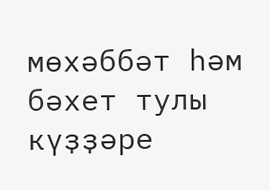мөхәббәт һәм бәхет тулы күҙҙәре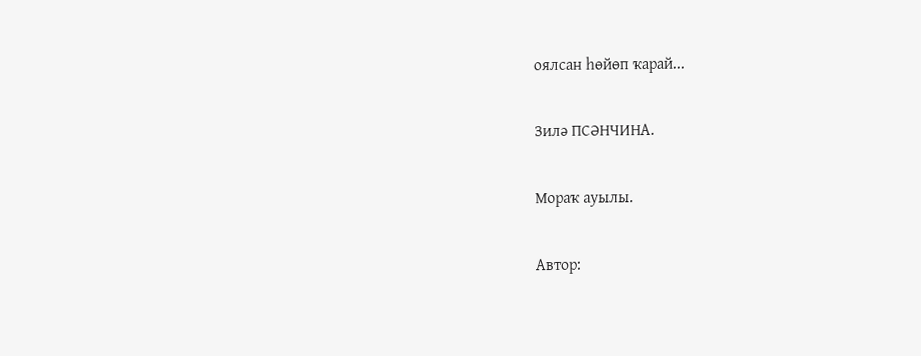оялсан һөйөп ҡарай...

Зилә ПСӘНЧИНА.

Мораҡ ауылы.

Автор: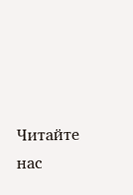Читайте нас